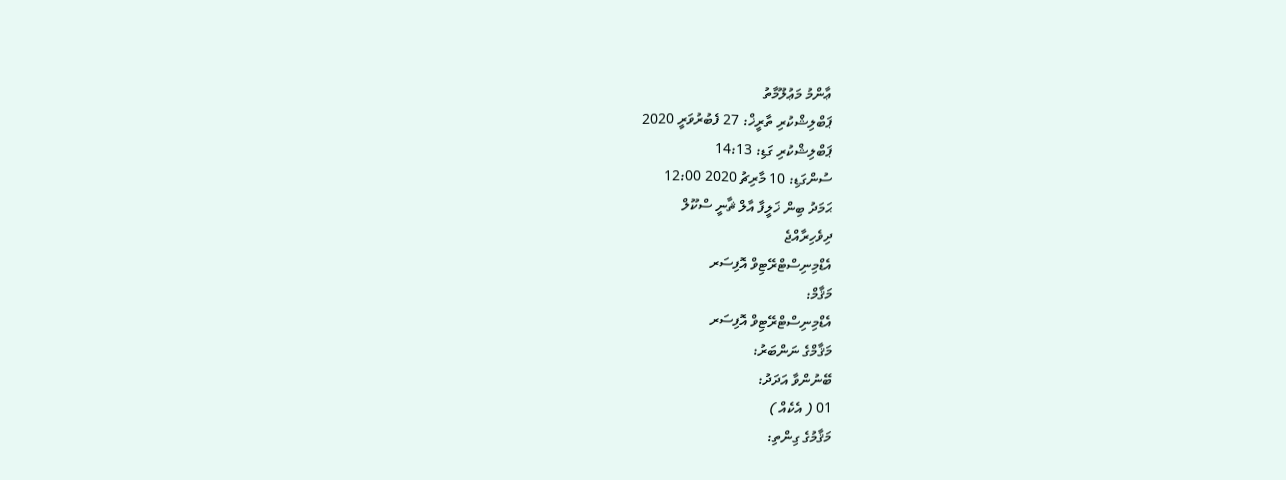ޢާންމު މަޢުލޫމާތު
ޕަބްލިޝްކުރި ތާރީޚް: 27 ފެބުރުވަރީ 2020
ޕަބްލިޝްކުރި ގަޑި: 14:13
ސުންގަޑި: 10 މާރިޗު 2020 12:00
ޙަމަދު ބިން ޚަލީފާ އާލް ޘާނީ ސްކޫލް
ދިވެހިރާއްޖެ
އެޑްމިނިސްޓްރޭޓިވް އޮފިސަރ
މަޤާމް:
އެޑްމިނިސްޓްރޭޓިވް އޮފިސަރ
މަޤާމްގެ ނަންބަރު:
ބޭނުންވާ އަދަދު:
01 ( އެކެއް )
މަޤާމުގެ ގިންތި: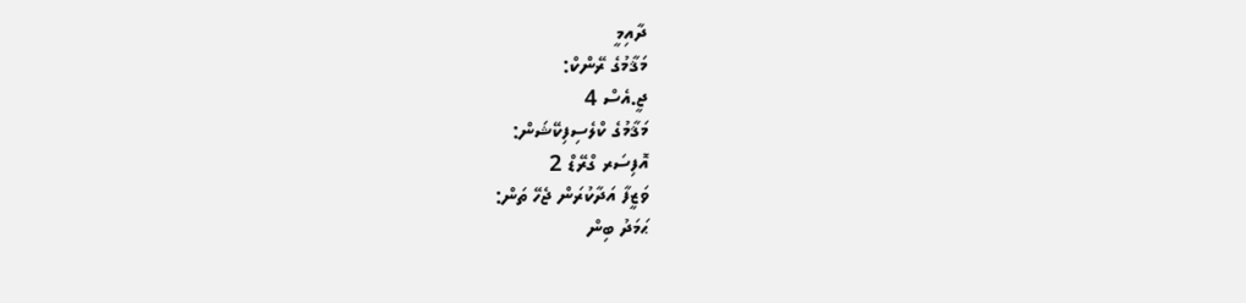ދާއިމީ
މަޤާމުގެ ރޭންކް:
ޖީ.އެސް 4
މަޤާމުގެ ކްލެސިފިކޭޝަން:
އޮފިސަރ ގްރޭޑް 2
ވަޒީފާ އަދާކުރަން ޖެހޭ ތަން:
ޙަމަދު ބިން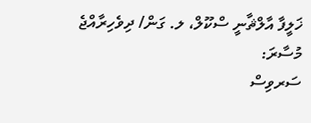ޚަލީފާ އާލްޘާނީ ސްކޫލް، ލ. ގަން/ ދިވެހިރާއްޖެ
މުސާރަ:
ސަރވިސް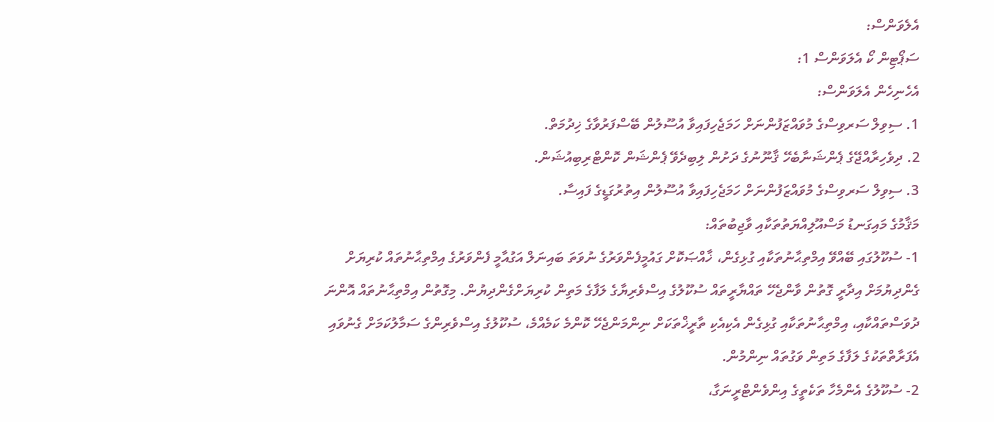އެލެވަންސް:
ސަޕޯޓިން ކޯ އެލަވަންސް 1:
އެހެނިހެން އެލަވަންސް:
1. ސިވިލް ސަރވިސްގެ މުވައްޒަފުންނަށް ހަމަޖެހިފައިވާ އުސޫލުން ބޭސްފަރުވާގެ ޚިދުމަތް.
2. ދިވެހިރާއްޖޭގެ ޕެންޝަނާބެހޭ ޤާނޫނުގެ ދަށުން ލިބިދެވޭ ޕެންޝަން ކޮންޓްރިބިއުޝަން.
3. ސިވިލް ސަރވިސްގެ މުވައްޒަފުންނަށް ހަމަޖެހިފައިވާ އުސޫލުން އިތުރުގަޑީގެ ފައިސާ.
މަޤާމުގެ މައިގަނޑު މަސްއޫލިއްޔަތުތަކާއި ވާޖިބުތައް:
1- ސުކޫލުގައި ބޭއްވޭ އިމްތިޙާނުތަކާއި ގުޅިގެން، ޚާއްޞަކޮށް ގައުމީފެންވަރުގެ ނުވަތަ ބައިނަލް އަގުއާމީ ފެންވަރުގެ އިމްތިޙާނުތައް ކުރިޔަށް ގެންދިޔުމަށް އިދާރީ ގޮތުން ވާންޖެހޭ ތައްޔާރީތައް ސުކޫލުގެ އިސްވެރިޔާގެ ލަފާގެ މަތިން ކުރިޔަށްގެންދިޔުން. މިގޮތުން އިމްތިޙާނުތައް އޮންނަ ދުވަސްތައްކާއި، އިމްތިޙާނުތަކާއި ގުޅިގެން އެކިއެކި ތާރީޚްތަކަށް ނިންމަންޖެހޭ ކޮންމެ ކަމެއްމެ، ސުކޫލުގެ އިސްވެރިންގެ ސަމާލުކަމަށް ގެނުވައި އެފަރާތްތަކުގެ ލަފާގެ މަތިން ވަގުތައް ނިންމުން.
2- ސުކޫލުގެ އެންމެހާ ތަކެތީގެ އިންވެންޓްރީނަގާ،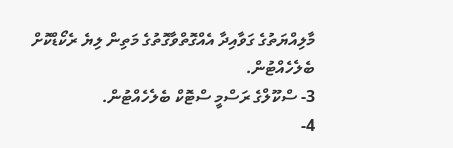މާލިއްޔަތުގެ ގަވާއިދާ އެއްގޮތްވާގޮތުގެ މަތިން ލިޔެ ރެކޯޑްކޮށް ބެލެހެއްޓުން.
3- ސްކޫލްގެ ރަސްމީ ސްޓޮކް ބެލެހެއްޓުން.
4-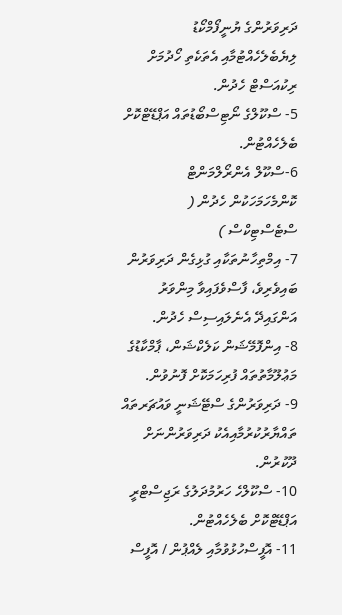ދަރިވަރުންގެ ޔުނީފޯމްކޯޑު ލިޔެބެލެހެއްޓުމާއި އެތަކެތި ހޯދުމަށް ރިކުއަސްޓް ހެދުން.
5- ސްކޫލްގެ ނޯޓިސްބޯޑުތައް އަޕްޑޭޓްކޮށް ބެލެހެއްޓުން.
6-ސްކޫލް އެންރޯލްމަންޓް ކޮންމެހަމަހަކުން ހެދުން ( ސްޓެސްޓިކްސް )
7- އިމްތިހާނުތަކާއި ގުޅިގެން ދަރިވަރުން ބައިވެރިވެ، ފާސްވެފައިވާ މިންވަރު އަންގައިދޭ އެނެލައިސިސް ހެދުން.
8- އިންފޮމޭޝަން ކަލެކްޝަން، ޕާމްކާޑުގެ މަޢުލޫމާތުތައް ފުރިހަމަކޮށް ފޮނުވުން.
9- ދަރިވަރުންގެ ސްޓޭޝަނީ ވައުޗަރތައް ތައްޔާރުކުރުމާއިއެކު ދަރިވަރުންނަށް ދޫކުރުން.
10- ސްކޫލްހެ ހަރުމުދަލުގެ ރަޖިސްޓްރީ އަޕްޑޭޓްކޮށް ބެލެހެއްޓުން.
11- އޮފީސްހުޅުވުމާއި ލެއްޕުން / އޮފީސް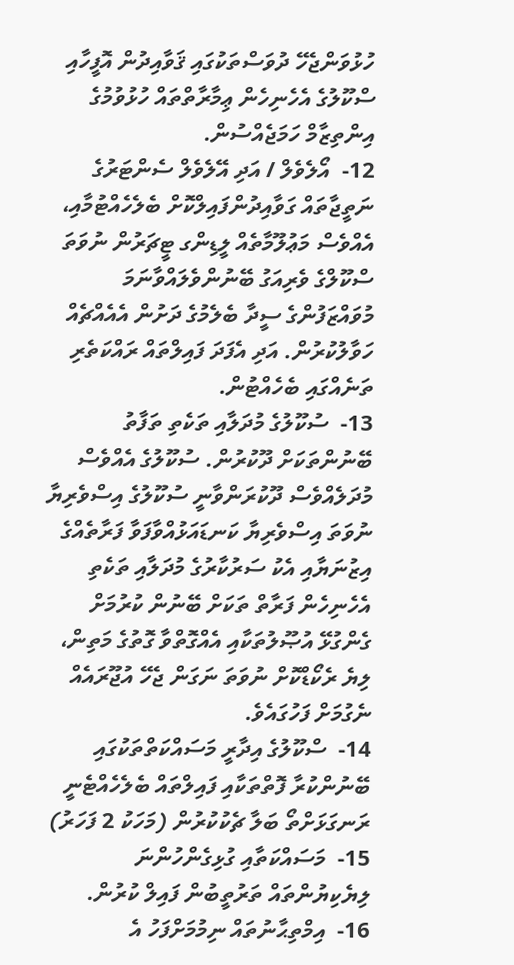ހުޅުވަންޖެހޭ ދުވަސްތަކުގައި ޤަވާއިދުން އޮފީހާއި ސްކޫލުގެ އެހެނިހެން ޢިމާރާތްތައް ހުޅުވުމުގެ އިންތިޒާމް ހަމަޖެއްސުން.
12-  އޯލެވެލް / އަދި އޭލެވެލް ސެންޓަރުގެ ނަތީޖާތައް ގަވާއިދުންފައިލްކޮށް ބެލެހެއްޓުމާއި، އެއްވެސް މަޢުލޫމާތެއް ލީޑިންގ ޓީޗަރުން ނުވަތަ ސްކޫލްގެ ވެރިއަގު ބޭނުންވެލައްވާނަމަ މުވައްޒަފުންގެ ސީދާ ބެލެމުގެ ދަށުން އެއެއްޗެއް ހަވާލުކުރުން. އަދި އެފަދަ ފައިލްތައް ރައްކަތެރި ތަނެއްގައި ބެހެއްޓުން.
13-  ސުކޫލުގެ މުދަލާއި ތަކެތި ތަފާތު ބޭނުންތަކަށް ދޫކުރުން. ސުކޫލުގެ އެއްވެސް މުދަލެއްވެސް ދޫކުރަންވާނީ ސުކޫލުގެ އިސްވެރިޔާ ނުވަތަ އިސްވެރިޔާ ކަނޑައަޅުއްވާފަވާ ފަރާތެއްގެ އިޒުނަޔާއި އެކު ސަރުކާރުގެ މުދަލާއި ތަކެތި އެހެނިހެން ފަރާތް ތަކަށް ބޭނުން ކުރުމަށް ގެންގުޅޭ އުޞޫލުތަކާއި އެއްގޮތްވާ ގޮތުގެ މަތިން، ލިޔެ ރެކޯޑްކޮށް ނުވަތަ ނަގަން ޖެހޭ އުޖޫރައެއް ނެގުމަށް ފަހުގައެވެ.
14-  ސްކޫލުގެ އިދާރީ މަސައްކަތްތަކުގައި ބޭނުންކުރާ ފޮތްތަކާއި ފައިލްތައް ބެލެހެއްޓެނީ ރަނގަޅަށްތޯ ބަލާ ޗެކުކުރުން (މަހަކު 2 ފަހަރު)
15-  މަސައްކަތާއި ގުޅިގެންހުންނަ ލިޔެކިޔުންތައް ތަރުތީބުން ފައިލް ކުރުން.
16-  އިމްތިޙާނުތައް ނިމުމަށްފަހު އެ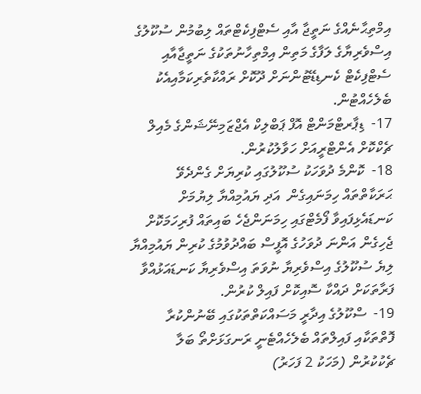އިމްތިޙާނެއްގެ ނަތީޖާ އާއި ސެޓްފިކެޓްތައް ލިބުމުން ސުކޫލުގެ އިސްވެރިޔާގެ ލަފާގެ މަތިން އިމްތިހާނުތަކުގެ ނަތީޖާއާއި ސެޓްފިކެޓް ކެނޑިޑޭޓުންނަށް ދޫކޮށް ރައްކާތެރިކަމާއިއެކު ބެލެހެއްޓުން.
17-  ޑިޕާރޓްމަންޓް އޮފް ޕަބްލިކް އެޖްޒަމިނޭޝަންގެ މެއިލް ޗެކްކޮށް އެންޓްރީއަށް ހަވާލުކުރުން.
18-  ކޮންމެ ދުވަހަކު ސުކޫލުގައި ކުރިޔަށް ގެންދެވޭ ޙަރަކާތްތައް ހިމަނައިގެން  އަދި ޔައުމިއްޔާ ލިޔުމަށް ކަނޑައެޅިފައިވާ ފޯމެޓްގައި ހިމަނަންޖެހެ ބައިތައް ފުރިހަމަކޮށް ޖެހިގެން އަންނަ ދުވަހުގެ އޮފީސް ބައްދުވުމުގެ ކުރިން ޔައުމިއްޔާ ލިޔެ ސުކޫލުގެ އިސްވެރިޔާ ނުވަތަ އިސްވެރިޔާ ކަނޑައަޅުއްވާ ފަރާތަކަށް ދައްކާ ސޮއިކޮށް ފައިލް ކުރުން.
19-  ސްކޫލުގެ އިދާރީ މަސައްކަތްތަކުގައި ބޭނުންކުރާ ފޮތްތަކާއި ފައިލްތައް ބެލެހެއްޓެނީ ރަނގަޅަށްތޯ ބަލާ ޗެކުކުރުން (މަހަކު 2 ފަހަރު)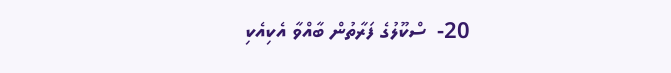20-  ސްކޫލުގެ ފަރާތުން ބާއްވާ އެކިއެކި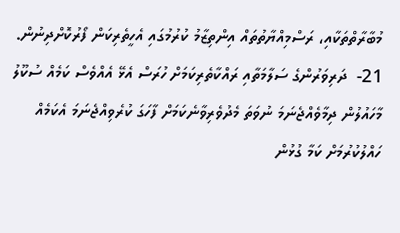މުބާރާތްތަކާއި، ރަސްމިއްޔާތުތައް އިންތިޒާމު ކުރުމުގައި އެހީތެރިކަން ފޯރުކޮށްދިނުން.
21-  ދަރިވަރުންގެ ސަލާމަތާއި ރައްކާތެރިކަމަށް ހުރަސް އެޅޭ އެއްވެސް ކަމެއް ސުކޫލު މާހައުލުން ދިމާވެއްޖެނަމަ ނުވަތަ މެދުވެރިވާނެކަމަށް ފާހަގަ ކުރެވިއްޖެނަމަ އެކަމެއް ހައްލުކުރުމަށް ކަމާ ގުޅުން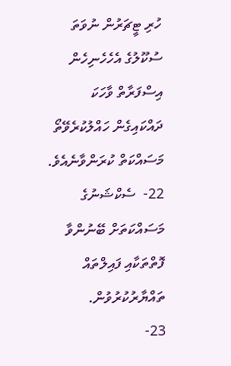ހުރި ޓީޗަރުން ނުވަތަ ސުކޫލުގެ އެހެހެނިހެން އިސްފަރާތް ވާހަކަ ދައްކައިގެން ހައްލުކުރެވޭތޯ މަސައްކަތް ކުރަންވާނެއެވެ.
22-  ސެކްޝަނުގެ މަސައްކަތަށް ބޭނުންވާ ފޮތްތަކާއި ފައިލްތައް ތައްޔާރުކުރުވުން.
23-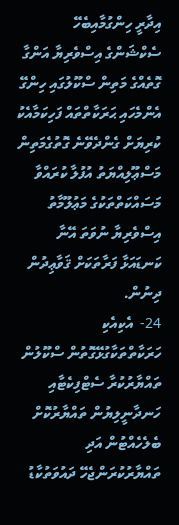އިދާރީ ހިންގުމާއިބެހޭ ސެކްޝަންގެ އިސްވެރިޔާ އަންގާ ގޮތެއްގެ މަތިން ސްކޫލުގައި ހިންގޭ އެންމެހައި ޙަރަކާތްތައް ފަހިކަމާއެކު ކުރިޔަށް ގެންދެވޭނެ ގޮތުގެމަތިން މަސްޢޫލިއްޔަތު އުފުލާ ކުރައްވާ މަސައްކަތްތަކުގެ މަޢުލޫމާތު އިސްވެރިޔާ ނުވަތަ އޭނާ ކަނޑައަޅާ ފަރާތަކަށް ޤަވާޢިދުން ދިނުން.
24-  އެކިއެކި ހަރަކާތްތަކާގުޅޭގޮތުން ސްކޫލުން ތައްޔާރުކުރާ ސެޓްފިކެޓާއި ހަނދާނީލިޔުން ތައްޔާރުކޮށް ބެލެހެއްޓުން އަދި ތައްޔާރުކުރަންޖެހޭ ދައުވަތުކާޑު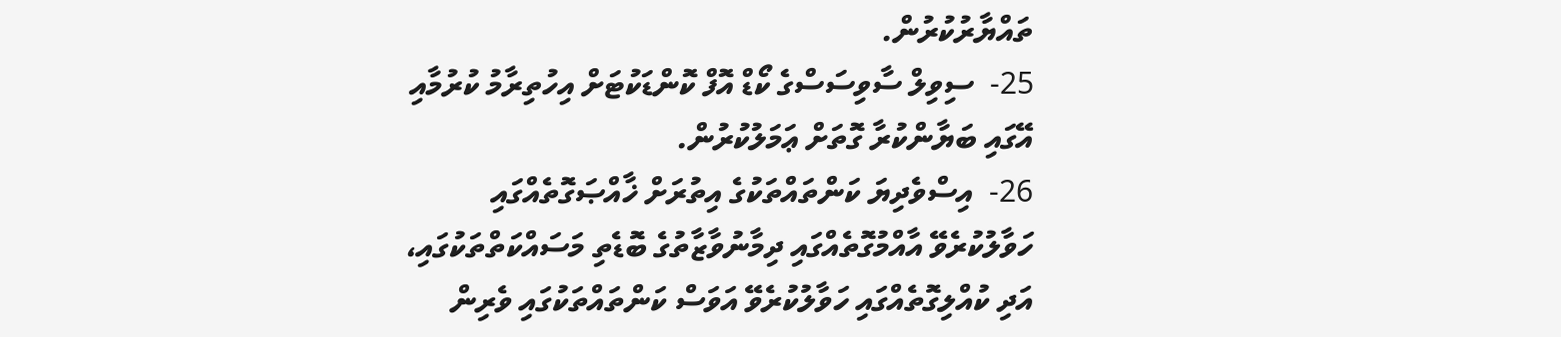ތައްޔާރުކުރުން.
25-  ސިވިލް ސާވިސަސްގެ ކޯޑް އޮފް ކޮންޑަކުޓަށް އިހުތިރާމު ކުރުމާއި އޭގައި ބަޔާންކުރާ ގޮތަށް ޢަމަލުކުރުން.
26-  އިސްވެދިޔަ ކަންތައްތަކުގެ އިތުރަށް ޚާއްޞަގޮތެއްގައި ހަވާލުކުރެވޭ އާއްމުގޮތެއްގައި ދިމާނުވާޒާތުގެ ބޮޑެތި މަސައްކަތްތަކުގައި، އަދި ކުއްލިގޮތެއްގައި ހަވާލުކުރެވޭ އަވަސް ކަންތައްތަކުގައި ވެރިން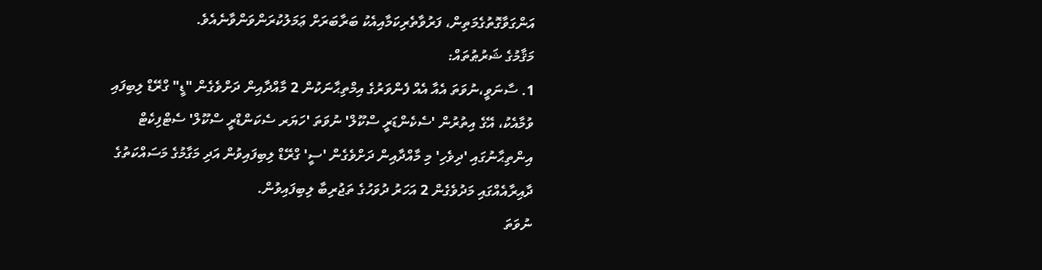އަންގަވާގޮތުގެމަތިން، ފަރުވާތެރިކަމާއިއެކު ބަރާބަރަށް ޢަމަލުކުރަންވަންވާނެއެވެ.
މަޤާމުގެ ޝަރުޠުތައް:
1. ސާނަވީ،ނުވަތަ އެއާ އެއް ފެންވަރުގެ އިމްތިޙާނަކުން 2 މާއްދާއިން ދަށްވެގެން "ޑީ" ގްރޭޑް ލިބިފައި ވުމާއެކު، އޭގެ އިތުރުން 'ސެކެންޑަރީ ސްކޫލް' ނުވަތަ 'ހަޔަރ ސެކަންޑްރީ ސްކޫލް' ސެޓްފިކެޓް އިންތިޙާނުގައި 'ދިވެހި' މި މާއްދާއިން ދަށްވެގެން 'ސީ' ގްރޭޑް ލިބިފައިވުން އަދި މަގާމުގެ މަސައްކަތުގެ ދާއިރާއެއްގައި މަދުވެގެން 2 އަހަރު ދުވަހުގެ ތަޖުރިބާ ލިބިފައިވުން.
ނުވަތަ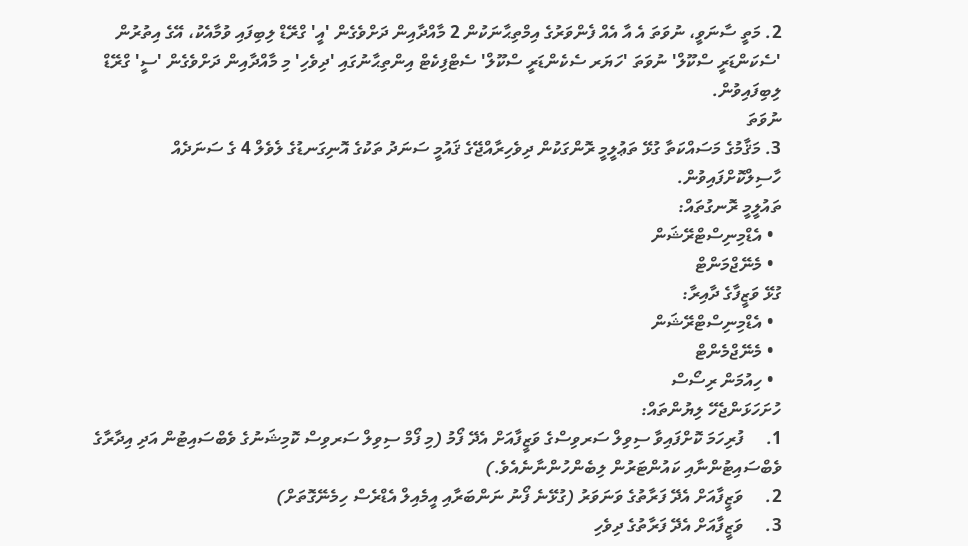2. މަތީ ސާނަވީ، ނުވަތަ އެ އާ އެއް ފެންވަރުގެ އިމްތިޙާނަކުން 2 މާއްދާއިން ދަށްވެގެން 'އީ' ގްރޭޑް ލިބިފައި ވުމާއެކު، އޭގެ އިތުރުން 'ސެކަންޑަރީ ސްކޫލް' ނުވަތަ 'ހަޔަރ ސެކެންޑަރީ ސްކޫލް' ސެޓްފިކެޓް އިންތިޙާނުގައި 'ދިވެހި' މި މާއްދާއިން ދަށްވެގެން 'ސީ' ގްރޭޑް ލިބިފައިވުން.
ނުވަތަ
3. މަޤާމުގެ މަސައްކަތާ ގުޅޭ ތަޢުލީމީ ރޮންގަކުން ދިވެހިރާއްޖޭގެ ޤައުމީ ސަނަދު ތަކުގެ އޮނިގަނޑުގެ ލެވެލް 4 ގެ ސަނަދެއް ހާސިލްކޮށްފައިވުން.
ތައުލީމީ ރޮނގުތައް:
  • އެޑްމިނިސްޓްރޭޝަން
  • މެނޭޖްމަންޓް
ގުޅޭ ވަޒީފާގެ ދާއިރާ:
  • އެޑްމިނިސްޓްރޭޝަން
  • މެނޭޖްމެންޓް
  • ހިއުމަން ރިސޯސް
ހުށަހަޅަންޖެހޭ ލިޔުންތައް:
1.     ފުރިހަމަ ކޮށްފައިވާ ސިވިލް ސަރވިސްގެ ވަޒީފާއަށް އެދޭ ފޯމު (މި ފޯމް ސިވިލް ސަރވިސް ކޮމިޝަނުގެ ވެބްސައިޓުން އަދި އިދާރާގެ ވެބްސައިޓުންނާއި ކައުންޓަރުން ލިބެންހުންނާނެއެވެ.)
2.     ވަޒީފާއަށް އެދޭ ފަރާތުގެ ވަނަވަރު (ގުޅޭނެ ފޯނު ނަންބަރާއި އީމެއިލް އެޑްރެސް ހިމެނޭގޮތަށް)
3.     ވަޒީފާއަށް އެދޭ ފަރާތުގެ ދިވެހި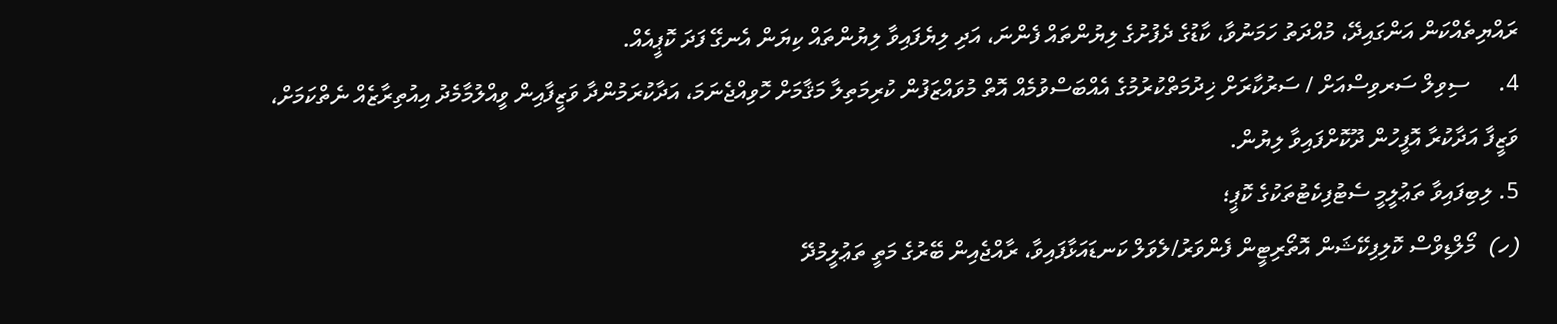ރައްޔިތެއްކަން އަންގައިދޭ، މުއްދަތު ހަމަނުވާ، ކާޑުގެ ދެފުށުގެ ލިޔުންތައް ފެންނަ، އަދި ލިޔެފައިވާ ލިޔުންތައް ކިޔަން އެނގޭ ފަދަ ކޮޕީއެއް.
4.     ސިވިލް ސަރވިސްއަށް / ސަރުކާރަށް ޚިދުމަތްކުރުމުގެ އެއްބަސްވުމެއް އޮތް މުވައްޒަފުން ކުރިމަތިލާ މަޤާމަށް ހޮވިއްޖެނަމަ، އަދާކުރަމުންދާ ވަޒީފާއިން ވީއްލުމާމެދު އިއުތިރާޒެއް ނެތްކަމަށް، ވަޒީފާ އަދާކުރާ އޮފީހުން ދޫކޮށްފައިވާ ލިޔުން.
5. ލިބިފައިވާ ތަޢުލީމީ ސެޓުފިކެޓުތަކުގެ ކޮޕީ؛
(ހ)  މޯލްޑިވްސް ކޮލިފިކޭޝަން އޮތޯރިޓީން ފެންވަރު/ލެވަލް ކަނޑައަޅާފައިވާ، ރާއްޖެއިން ބޭރުގެ މަތީ ތަޢުލީމުދޭ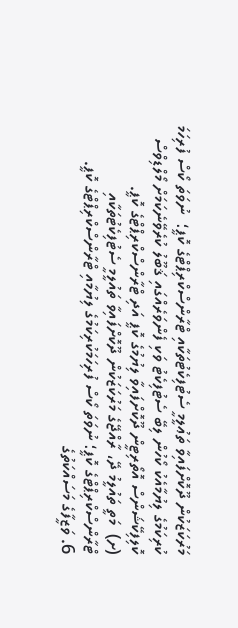މަރުކަޒަކުން ދޫކޮށްފައިވާ ތަޢުލީމީ ސެޓުފިކެޓުތަކާއި ޓްރާންސްކްރިޕްޓްގެ ކޮޕީ؛  ނުވަތަ ކޯސް ފުރިހަމަ ކުރިކަމުގެ ލިޔުމާއެކު ކޯހުން ލިބޭ ސެޓުފިކެޓު ވަކި ފެންވަރެއްގައި ޤަބޫލު ކުރެވޭނެކަމަށް މޯލްޑިވްސް ކޮލިފިކޭޝަންސް އޮތޯރިޓީން ދޫކޮށްފައިވާ ލިޔުމުގެ ކޮޕީ އަދި ޓްރާންސްކްރިޕްޓްގެ ކޮޕީ.
(ށ)  މަތީ ތައުލީމު ދޭ، ރާއްޖޭގެ މަރުކަޒަކުން ދޫކޮށްފައިވާ ތައުލީމީ ސެޓުފިކެޓުތަކާއި ޓްރާންސްކްރިޕްޓްގެ ކޮޕީ؛ ނުވަތަ ކޯސް ފުރިހަމަކުރިކަމުގެ ލިޔުމާއި ޓްރާންސްކްރިޕްޓްގެ ކޮޕީ.
6. ވަޒީފާގެ މަސައްކަތުގެ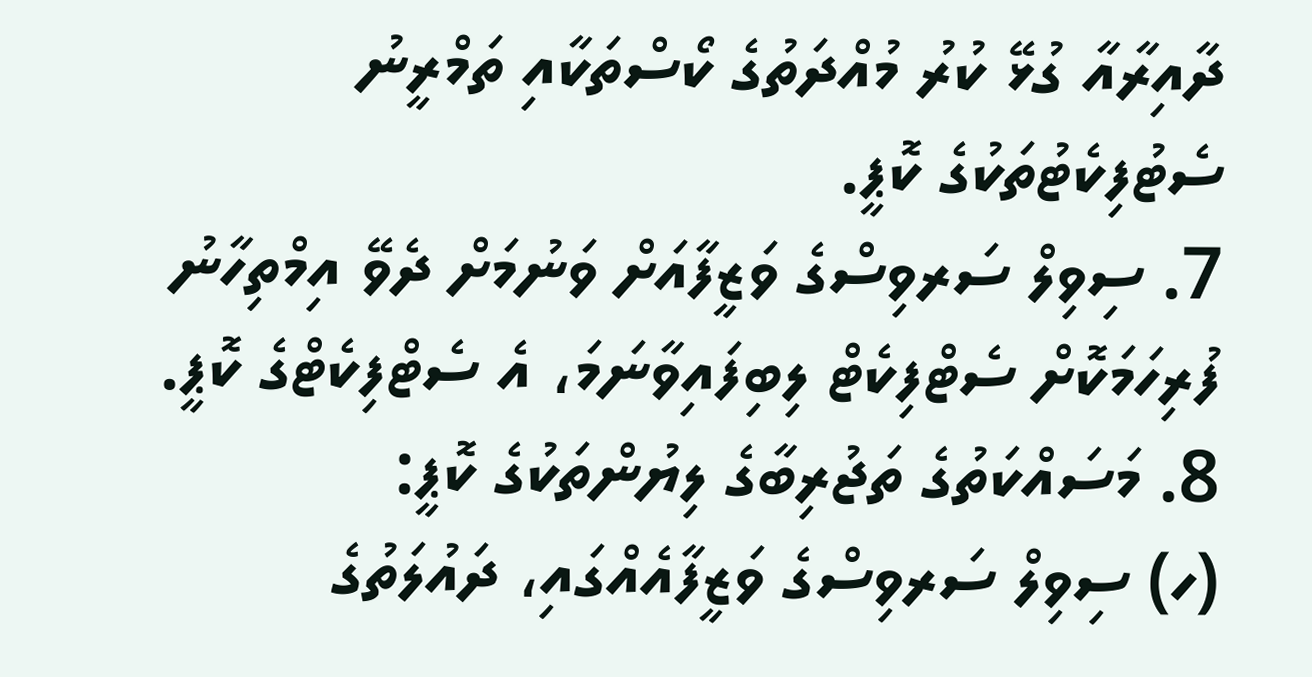ދާއިރާއާ ގުޅޭ ކުރު މުއްދަތުގެ ކޯސްތަކާއި ތަމްރީނު ސެޓުފިކެޓުތަކުގެ ކޮޕީ.
7. ސިވިލް ސަރވިސްގެ ވަޒީފާއަށް ވަނުމަށް ދެވޭ އިމްތިހާނު ފުރިހަމަކޮށް ސެޓްފިކެޓް ލިބިފައިވާނަމަ، އެ ސެޓްފިކެޓްގެ ކޮޕީ.
8. މަސައްކަތުގެ ތަޖުރިބާގެ ލިޔުންތަކުގެ ކޮޕީ:
(ހ) ސިވިލް ސަރވިސްގެ ވަޒީފާއެއްގައި، ދައުލަތުގެ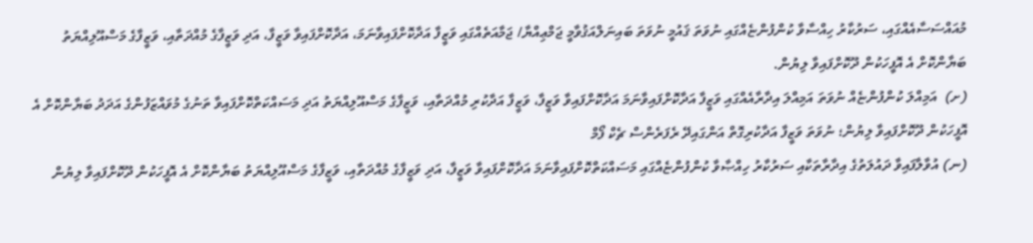މުއައްސަސާއެއްގައި، ސަރުކާރު ހިއްސާވާ ކުންފުންޏެއްގައި ނުވަތަ ޤައުމީ ނުވަތަ ބައިނަލްއަޤުވާމީ ޖަމްޢިއްޔާ/ ޖަމާއަތެއްގައި ވަޒީފާ އަދާކޮށްފައިވާނަމަ، އަދާކޮށްފައިވާ ވަޒީފާ، އަދި ވަޒީފާގެ މުއްދަތާއި، ވަޒީފާގެ މަސްއޫލިއްޔަތު ބަޔާންކޮށް އެ އޮފީހަކުން ދޫކޮށްފައިވާ ލިޔުން.
(ށ)  އަމިއްލަ ކުންފުންޏެއް ނުވަތަ އަމިއްލަ އިދާރާއެއްގައި ވަޒީފާ އަދާކޮށްފައިވާނަމަ އަދާކޮށްފައިވާ ވަޒީފާ، ވަޒީފާ އަދާކުރި މުއްދަތާއި، ވަޒީފާގެ މަސްއޫލިއްޔަތު އަދި މަސައްކަތްކޮށްފައިވާ ތަނުގެ މުވައްޒަފުންގެ އަދަދު ބަޔާންކޮށް އެ އޮފީހަކުން ދޫކޮށްފައިވާ ލިޔުން؛ ނުވަތަ ވަޒީފާ އަދާކުރިގޮތް އަންގައިދޭ ރެފަރެންސް ޗެކް ފޯމް
(ނ) އުވާލާފައިވާ ދައުލަތުގެ އިދާރާތަކާއި ސަރުކާރު ހިއްޞާވާ ކުންފުންޏެއްގައި މަސައްކަތްކޮށްފައިވާނަމަ އަދާކޮށްފައިވާ ވަޒީފާ، އަދި ވަޒީފާގެ މުއްދަތާއި، ވަޒީފާގެ މަސްއޫލިއްޔަތު ބަޔާންކޮށް އެ އޮފީހަކުން ދޫކޮށްފައިވާ ލިޔުން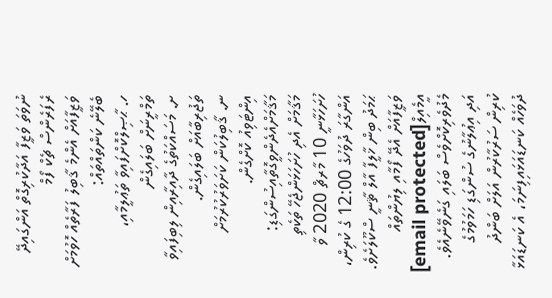ނުވަތަ ވަޒީފާ އަދާކުރިގޮތް އަންގައިދޭ ރެފަރެންސް ޗެކް ފޯމް
ވަޒީފާއަށް އެންމެ ޤާބިލު ފަރާތެއް ހޮވުމަށް ބެލޭނެ ކަންތައްތައް:
ހ. ޙާޞިލްކޮށްފައިވާ ތަޢުލީމާއި، ތަމްރީނަށް ބަލައިގެން
ށ. މަސައްކަތުގެ ދާއިރާއިން ލިބިފައިވާ ތަޖުރިބާއަށް ބަލައިގެން.
ނ. ޤާބިލުކަން ކަށަވަރުކުރުމަށް އިންޓަވިއު ކޮށްގެން.
މަޤާމަށްއެދެންވީގޮތާއިސުންގަޑި:
މަޤާމަށް އެދި ހުށަހަޅަންޖެހޭ ތަކެތި ހުށަހަޅާނީ 10 މާރޗް 2020 ވާ އަންގާރަ ދުވަހުގެ 12:00 ގެ ކުރިން، ޙަމަދު ބިން ޚާލީފާ އާލް ޘާނީ ސްކޫލަށެވެ. ވަޒީފާއަށް އެދޭ ފޯމާއި ލިޔުންތައް އީމެއިލް[email protected]  މެދުވެރިކޮށްވެސް ބަލައި ގަނެވޭނެއެވެ. އަދި އިޢުލާނުގެ ސުންގަޑި ހަމަވުމުގެ  ކުރިން ސަރުކާރުން އަލަށް ބަންދު ދުވަހެއް ކަނޑައަޅައިފިނަމަ، އެ ކަނޑައަޅާ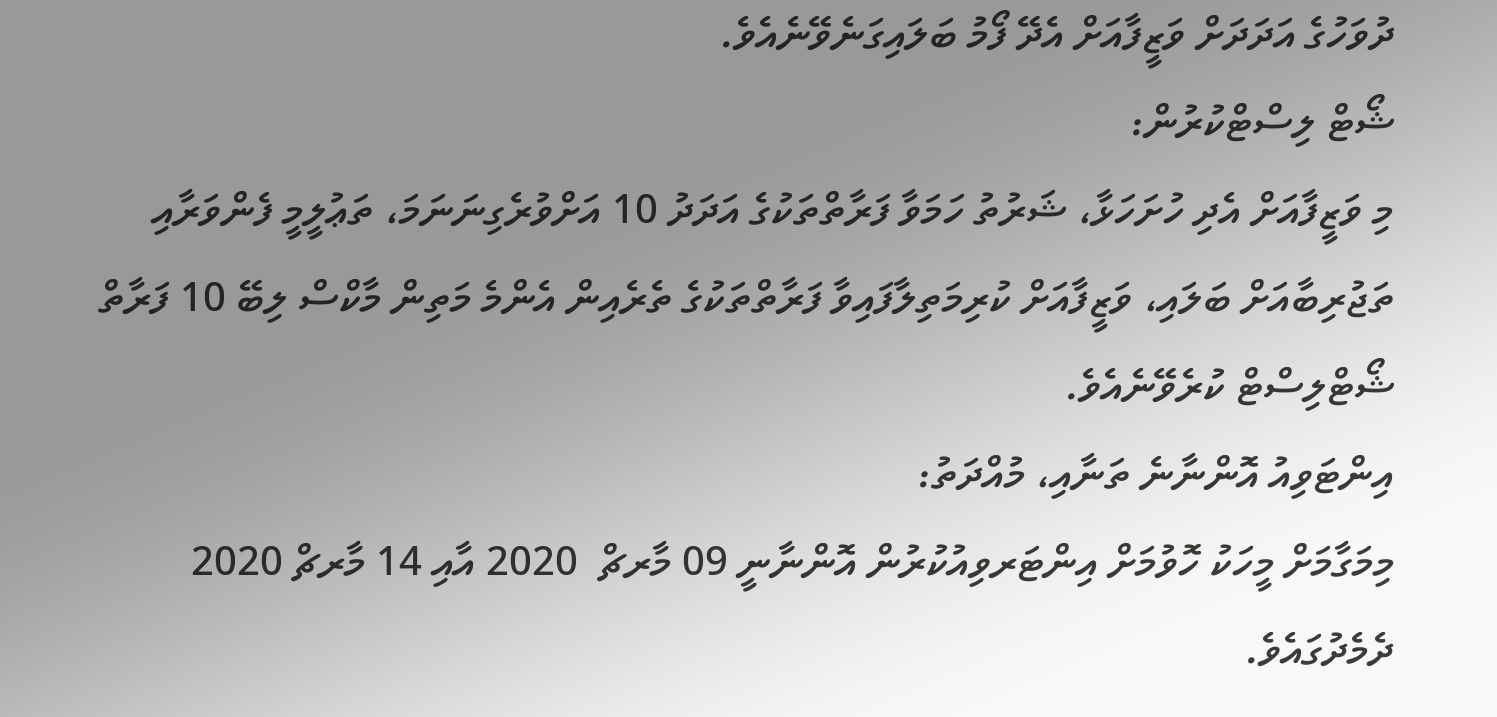ދުވަހުގެ އަދަދަށް ވަޒީފާއަށް އެދޭ ފޯމު ބަލައިގަނެވޭނެއެވެ.
ޝޯޓް ލިސްޓްކުރުން:
މި ވަޒީފާއަށް އެދި ހުށަހަޅާ، ޝަރުތު ހަމަވާ ފަރާތްތަކުގެ އަދަދު 10 އަށްވުރެގިނަނަމަ، ތަޢުލީމީ ފެންވަރާއި ތަޖުރިބާއަށް ބަލައި، ވަޒީފާއަށް ކުރިމަތިލާފައިވާ ފަރާތްތަކުގެ ތެރެއިން އެންމެ މަތިން މާކްސް ލިބޭ 10 ފަރާތް ޝޯޓްލިސްޓް ކުރެވޭނެއެވެ.
އިންޓަވިއު އޮންނާނެ ތަނާއި، މުއްދަތު:
މިމަގާމަށް މީހަކު ހޮވުމަށް އިންޓަރވިއުކުރުން އޮންނާނީ 09 މާރޗް  2020 އާއި 14 މާރޗް 2020 ދެމެދުގައެވެ.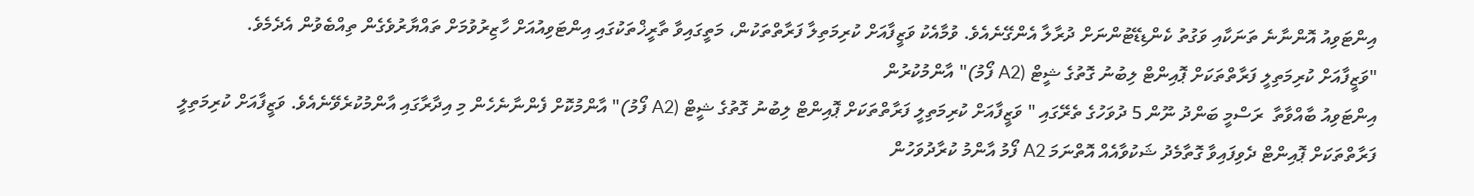އިންޓަވިއު އޮންނާނެ ތަނަކާއި ވަގުތު ކެންޑިޑޭޓުންނަށް ދުރާލާ އެންގޭނެއެވެ. ވުމާއެކު ވަޒީފާއަށް ކުރިމަތިލާ ފަރާތްތަކުން، މަތީގައިވާ ތާރީޚްތަކުގައި އިންޓަވިއުއަށް ހާޒިރުވުމަށް ތައްޔާރުވެގެން ތިއްބެވުން އެދެމެވެ.
"ވަޒީފާއަށް ކުރިމަތިލީ ފަރާތްތަކަށް ޕޮއިންޓް ލިބުނު ގޮތުގެ ޝީޓް (A2 ފޯމު)" އާންމުކުރުން
އިންޓަވިއު ބާއްވާތާ  ރަސްމީ ބަންދު ނޫން 5 ދުވަހުގެ ތެރޭގައި " ވަޒީފާއަށް ކުރިމަތިލީ ފަރާތްތަކަށް ޕޮއިންޓް ލިބުނު ގޮތުގެ ޝީޓް (A2 ފޯމު)" އާންމުކޮށް ފެންނާނެހެން މި އިދާރާގައި އާންމުކުރެވޭނެއެވެ. ވަޒީފާއަށް ކުރިމަތިލީ ފަރާތްތަކަށް ޕޮއިންޓް ދެވިފައިވާ ގޮތާމެދު ޝަކުވާއެއް އޮތްނަމަ A2 ފޯމު އާންމު ކުރާދުވަހުން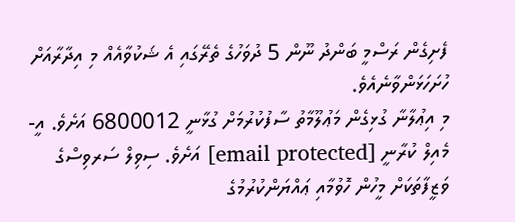ފެށިގެން ރަސްމީ ބަންދު ނޫން 5 ދުވަހުގެ ތެރޭގައި އެ ޝަކުވާއެއް މި އިދާރާއަށް ހުށަހަޅަންވާނެއެވެ.
މި އިޢުލާނާ ގުޅިގެން މަޢުލޫމާތު ސާފުކުރުމަށް ގުޅާނީ 6800012 އަށެވެ. އީ-މެއިލް ކުރާނީ [email protected] އަށެވެ. ސިވިލް ސަރވިސްގެ ވަޒީފާތަކަށް މީހުން ހޮވުމާއި ޢައްޔަންކުރުމުގެ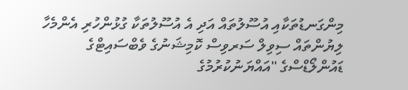މިންގަނޑުތަކާއި އުސޫލުތައް އަދި އެ އުސޫލުތަކާ ގުޅުންހުރި އެންމެހާ ލިޔުންތައް ސިވިލް ސަރވިސް ކޮމިޝަނުގެ ވެބްސައިޓްގެ ޑައުންލޯޑްސްގެ "އައްޔަނުކުރުމުގެ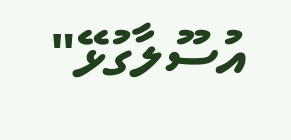އުސޫލާގުޅޭ"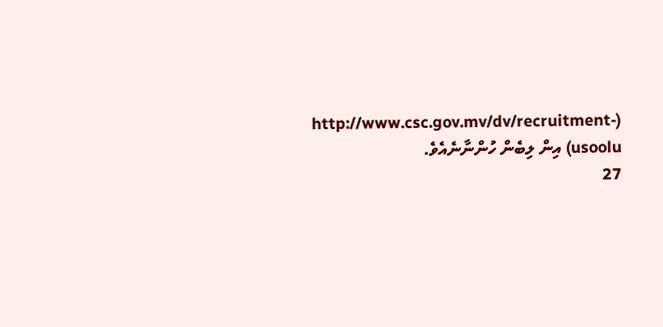(http://www.csc.gov.mv/dv/recruitment-usoolu) އިން ލިބެން ހުންނާނެއެވެ.
27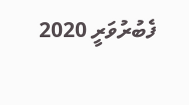ފެބުރުވަރީ 2020